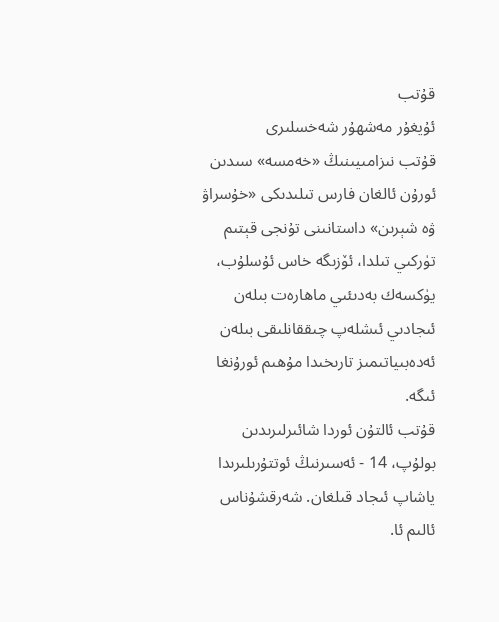قۇتب
ئۇيغۇر مەشھۇر شەخسلىرى
قۇتب نىزامىيىنىڭ «خەمسە» سىدىن ئورۇن ئالغان فارس تىلىدىكى «خۇسراۋ ۋە شېرىن» داستانىنى تۇنجى قېتىم تۈركىي تىلدا، ئۆزىگە خاس ئۇسلۇب، يۈكسەك بەدىئىي ماھارەت بىلەن ئىجادىي ئىشلەپ چىققانلىقى بىلەن ئەدەبىياتىمىز تارىخىدا مۇھىم ئورۇنغا ئىگە.
قۇتب ئالتۇن ئوردا شائىرلىرىدىن بولۇپ، 14 - ئەسىرنىڭ ئوتتۇرىلىرىدا ياشاپ ئىجاد قىلغان. شەرقشۇناس ئالىم ئا.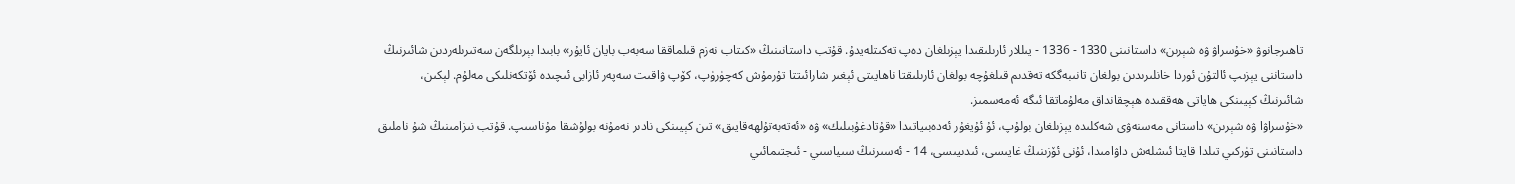تاھىرجانوۋ «خۇسراۋ ۋە شېرىن» داستانىنى 1330 - 1336 - يىللار ئارىلىقىدا يېزىلغان دەپ تەكىتلەيدۇ. قۇتب داستانىنىڭ «كىتاب نەزم قىلماققا سەبەب بايان ئايۇر» بابىدا بېرىلگەن سەتىرىلەردىن شائىرنىڭ داستاننى يېزىپ ئالتۇن ئوردا خانلىرىدىن بولغان تانىبەگكە تەقدىم قىلغۇچە بولغان ئارىلىقتا ناھايىتى ئېغىر شارائىتتا تۇرمۇش كەچۈرۈپ، كۆپ ۋاقىت سەپەر ئازابى ئىچىدە ئۆتكەنلىكى مەلۇم. لېكىن، شائىرنىڭ كېيىنكى ھاياتى ھەققىدە ھېچقانداق مەلۇماتقا ئىگە ئەمەسمىز.
«خۇسراۋا ۋە شېرىن» داستانى مەسنەۋى شەكلىدە يېزىلغان بولۇپ، ئۇ ئۇيغۇر ئەدەبىياتىدا «قۇتادغۇبىلىك» ۋە «ئەتەبەتۇلھەقايىق» تىن كېيىنكى نادىر نەمۇنە بولۇشقا مۇناسىپ. قۇتب نىزامىنىڭ شۇ ناملىق داستانىنى تۈركىي تىلدا قايتا ئىشلەش داۋامىدا، ئۇنى ئۆزىنىڭ غايىسى، ئىدىيىسى، 14 - ئەسىرنىڭ سىياسىي - ئىجتىمائىي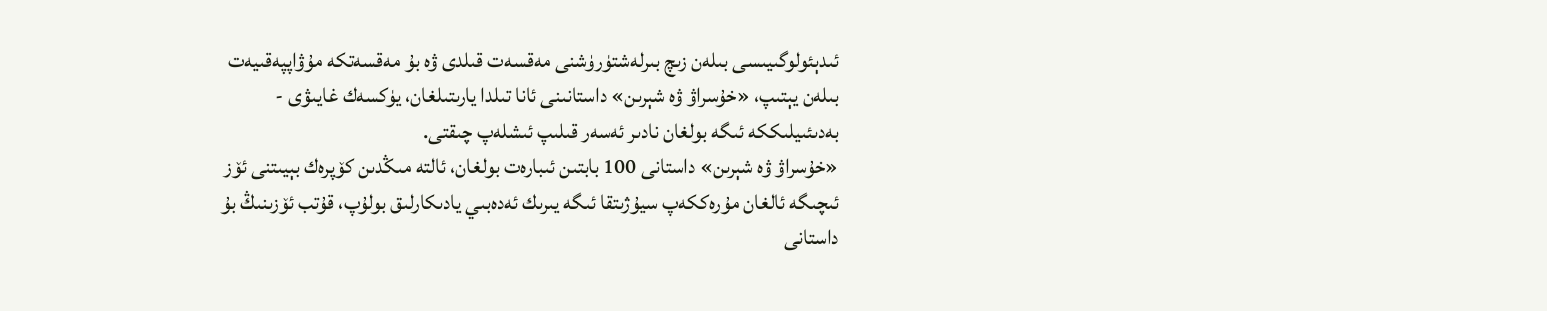ئىدېئولوگىيىسى بىلەن زىچ بىرلەشتۈرۈشنى مەقسەت قىلدى ۋە بۇ مەقسەتكە مۇۋاپپەقىيەت بىلەن يېتىپ، «خۇسراۋ ۋە شېرىن» داستانىنى ئانا تىلدا يارىتىلغان، يۈكسەك غايىۋى - بەدىئىيلىككە ئىگە بولغان نادىر ئەسەر قىلىپ ئىشلەپ چىقتى.
«خۇسراۋ ۋە شېرىن» داستانى 100 بابتىن ئىبارەت بولغان، ئالتە مىڭدىن كۆپرەك بېيىتنى ئۆز ئىچىگە ئالغان مۇرەككەپ سيۇژىتقا ئىگە يىرىك ئەدەبىي يادىكارلىق بولۇپ، قۇتب ئۆزىنىڭ بۇ داستانى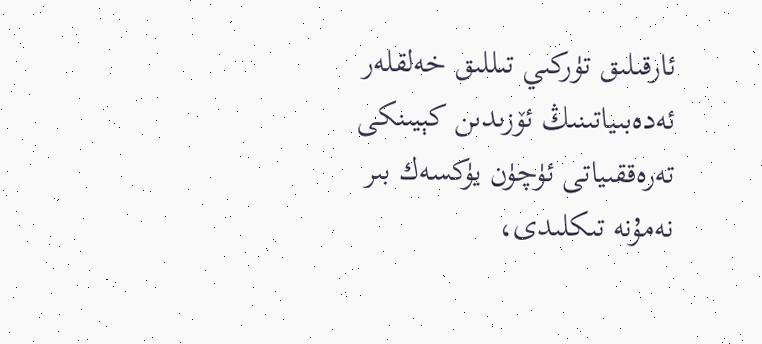ئارقىلىق تۈركىي تىللىق خەلقلەر ئەدەبىياتىنىڭ ئۆزىدىن كېيىنكى تەرەققىياتى ئۈچۈن يۈكسەك بىر نەمۇنە تىكلىدى،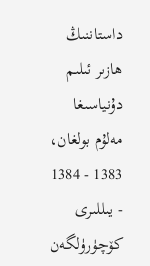داستاننىڭ ھازىر ئىلىم دۇنياسىغا مەلۇم بولغان، 1383 - 1384 - يىللىرى كۆچۈرۈلگەن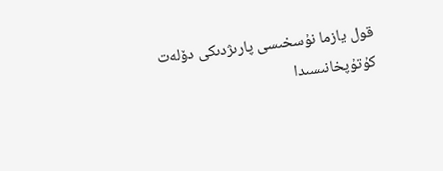قول يازما نۇسخىسى پارىژدىكى دۆلەت كۇتۇپخانىسىدا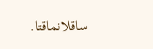ساقلانماقتا.